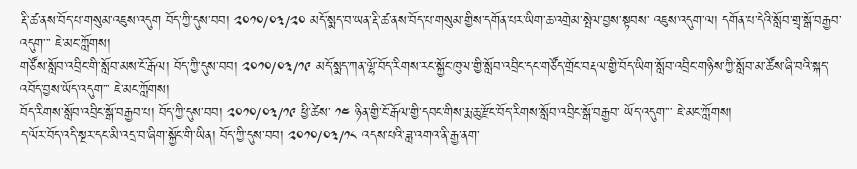རྡི་ཚ་ནས་བོད་པ་གསུམ་འཇུས་འདུག བོད་ཀྱི་དུས་བབ། ༢༠༡༠/༠༣/༢༠ མདོ་སྨད་བ་ཡན་རྡི་ཚ་ནས་བོད་པ་གསུམ་གྱིས་དགོན་པར་ཡིག་ཆ་འགྲེམ་སྤེལ་བྱས་སྟབས་ འཇུས་འདུག་ལ། དགོན་པ་དེའི་སློབ་གྲྭ་སྒོ་བརྒྱབ་འདུག་་་ ཇེ་མང་ཀློགས།
གཙོས་སློབ་འབྲིང་གི་སློབ་མས་ངོ་རྒོལ། བོད་ཀྱི་དུས་བབ། ༢༠༡༠/༠༣/༡༩ མདོ་སྨད་ཀན་ལྷོ་བོད་རིགས་རང་སྐྱོང་ཁུལ་གྱི་སློབ་འབྲིང་དང་གཙོད་གྲོང་བརྡལ་གྱི་བོད་ཡིག་སློབ་འབྲིང་གཉིས་ཀྱི་སློབ་མ་ཚོས་ཞི་བའི་སྐད་འབོད་བྱས་ཡོད་འདུག་་་ ཇེ་མང་ཀློགས།
བོད་རིགས་སློབ་འབྲིང་སྒོ་བརྒྱབ་པ། བོད་ཀྱི་དུས་བབ། ༢༠༡༠/༠༣/༡༩ ཕྱི་ཚེས་ ༡༤ ཉིན་གྱི་ངོ་རྒོལ་གྱི་དབང་གིས་རྨ་ཆུ་རྫོང་བོད་རིགས་སློབ་འབྲིང་སྒོ་བརྒྱབ་ ཡོད་འདུག་་་ ཇེ་མང་ཀློགས།
ད་ལོར་བོད་འདི་སྔར་དང་མི་འདྲ་བ་ཞིག་སྐྱོང་གི་ཡིན། བོད་ཀྱི་དུས་བབ། ༢༠༡༠/༠༣/༡༨ འདས་པའི་ཟླ་འགའ་ནི་རྒྱ་ནག་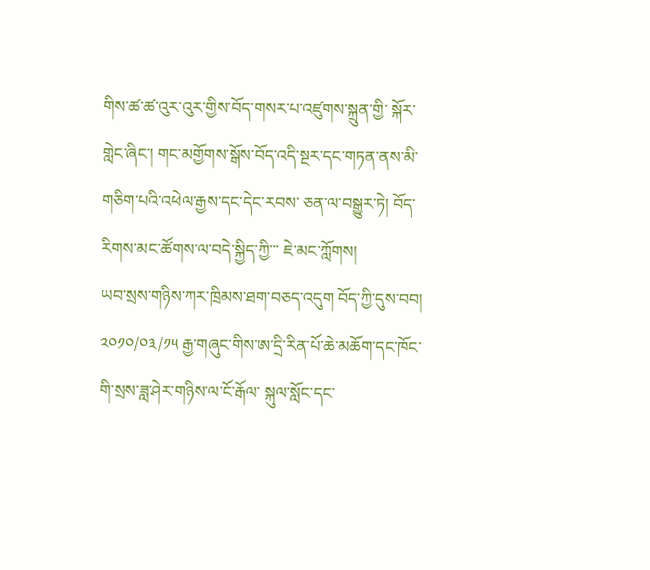གིས་ཚ་ཚ་འུར་འུར་གྱིས་བོད་གསར་པ་འཛུགས་སྐྲུན་གྱི་ སྐོར་གླེང་ཞིང་། གང་མགྱོགས་སྒོས་བོད་འདི་སྔར་དང་གཏན་ནས་མི་གཅིག་པའི་འཕེལ་རྒྱས་དང་དེང་རབས་ ཅན་ལ་བསྒྱུར་ཏེ། བོད་རིགས་མང་ཚོགས་ལ་བདེ་སྐྱིད་ཀྱི་་་ ཇེ་མང་ཀློགས།
ཡབ་སྲས་གཉིས་ཀར་ཁྲིམས་ཐག་བཅད་འདུག བོད་ཀྱི་དུས་བབ། ༢༠༡༠/༠༣/༡༥ རྒྱ་གཞུང་གིས་ཨ་དྲི་རིན་པོ་ཆེ་མཆོག་དང་ཁོང་གི་སྲས་ཟླ་ཤེར་གཉིས་ལ་ངོ་རྒོལ་ སྐུལ་སློང་དང་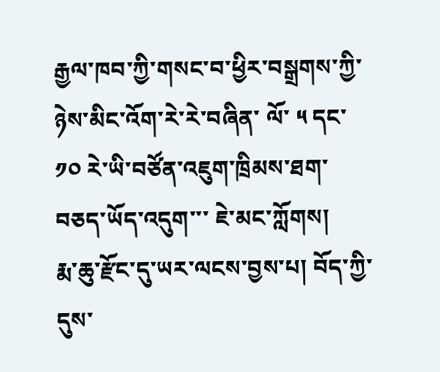རྒྱལ་ཁབ་ཀྱི་གསང་བ་ཕྱིར་བསྒྲགས་ཀྱི་ཉེས་མིང་འོག་རེ་རེ་བཞིན་ ལོ་ ༥ དང་ ༡༠ རེ་ཡི་བཙོན་འཇུག་ཁྲིམས་ཐག་བཅད་ཡོད་འདུག་་་ ཇེ་མང་ཀློགས།
རྨ་ཆུ་རྫོང་དུ་ཡར་ལངས་བྱས་པ། བོད་ཀྱི་དུས་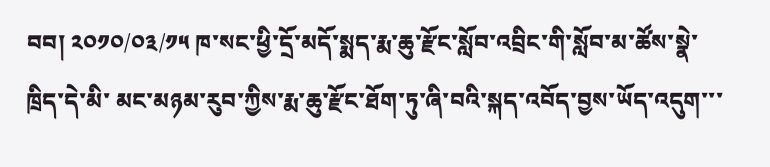བབ། ༢༠༡༠/༠༣/༡༥ ཁ་སང་ཕྱི་དྲོ་མདོ་སྨད་རྨ་ཆུ་རྫོང་སློབ་འབྲིང་གི་སློབ་མ་ཚོས་སྣེ་ཁྲིད་དེ་མི་ མང་མཉམ་རུབ་ཀྱིས་རྨ་ཆུ་རྫོང་ཐོག་ཏུ་ཞི་བའི་སྐད་འབོད་བྱས་ཡོད་འདུག་་་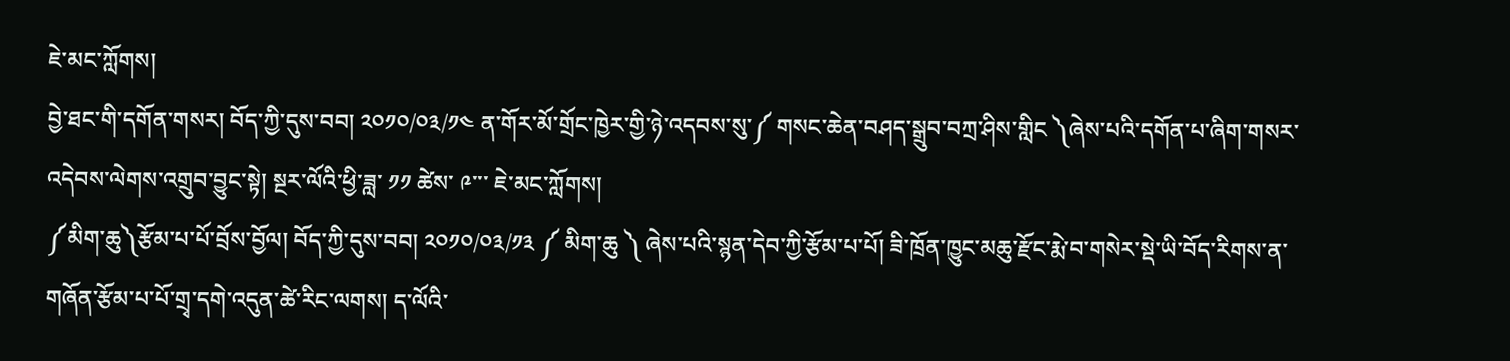ཇེ་མང་ཀློགས།
བྱེ་ཐང་གི་དགོན་གསར། བོད་ཀྱི་དུས་བབ། ༢༠༡༠/༠༣/༡༤ ན་གོར་མོ་གྲོང་ཁྱེར་གྱི་ཉེ་འདབས་སུ་༼ གསང་ཆེན་བཤད་སྒྲུབ་བཀྲ་ཤིས་གླིང ༽ཞེས་པའི་དགོན་པ་ཞིག་གསར་འདེབས་ལེགས་འགྲུབ་བྱུང་སྟེ། སྔར་ལོའི་ཕྱི་ཟླ་ ༡༡ ཚེས་ ༩་་་ ཇེ་མང་ཀློགས།
༼མིག་ཆུ༽རྩོམ་པ་པོ་བྲོས་བྱོལ། བོད་ཀྱི་དུས་བབ། ༢༠༡༠/༠༣/༡༣ ༼ མིག་ཆུ ༽ ཞེས་པའི་སྙན་དེབ་ཀྱི་རྩོམ་པ་པོ། ཟི་ཁྲོན་ཁྱུང་མཆུ་རྫོང་རྨེ་བ་གསེར་སྡེ་ཡི་བོད་རིགས་ན་གཞོན་རྩོམ་པ་པོ་གྲྭ་དགེ་འདུན་ཚེ་རིང་ལགས། ད་ལོའི་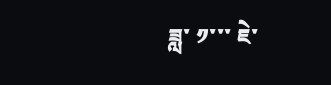ཟླ་ ༡་་་ ཇེ་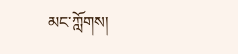མང་ཀློགས།